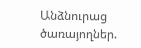Անձնուրաց ծառայողներ.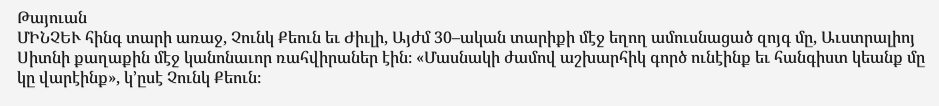Թայուան
ՄԻՆՉԵՒ հինգ տարի առաջ, Չունկ Քեուն եւ Ժիւլի, Այժմ 30–ական տարիքի մէջ եղող ամուսնացած զոյգ մը, Աւստրալիոյ Սիտնի քաղաքին մէջ կանոնաւոր ռահվիրաներ էին։ «Մասնակի ժամով աշխարհիկ գործ ունէինք եւ հանգիստ կեանք մը կը վարէինք», կ’ըսէ Չունկ Քեուն։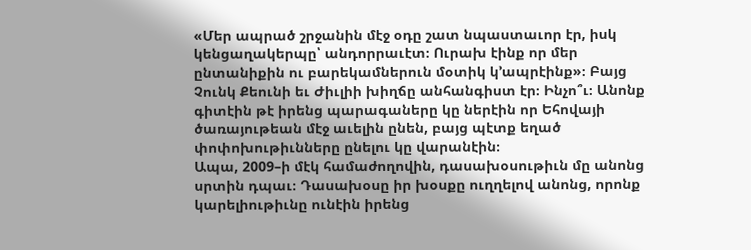«Մեր ապրած շրջանին մէջ օդը շատ նպաստաւոր էր, իսկ կենցաղակերպը՝ անդորրաւէտ։ Ուրախ էինք որ մեր ընտանիքին ու բարեկամներուն մօտիկ կ’ապրէինք»։ Բայց Չունկ Քեունի եւ Ժիւլիի խիղճը անհանգիստ էր։ Ինչո՞ւ։ Անոնք գիտէին թէ իրենց պարագաները կը ներէին որ Եհովայի ծառայութեան մէջ աւելին ընեն, բայց պէտք եղած փոփոխութիւնները ընելու կը վարանէին։
Ապա, 2009–ի մէկ համաժողովին, դասախօսութիւն մը անոնց սրտին դպաւ։ Դասախօսը իր խօսքը ուղղելով անոնց, որոնք կարելիութիւնը ունէին իրենց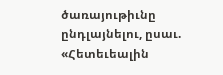ծառայութիւնը ընդլայնելու, ըսաւ. «Հետեւեալին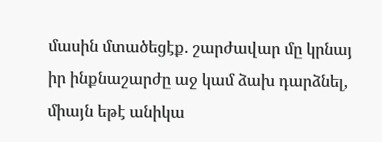մասին մտածեցէք. շարժավար մը կրնայ իր ինքնաշարժը աջ կամ ձախ դարձնել, միայն եթէ անիկա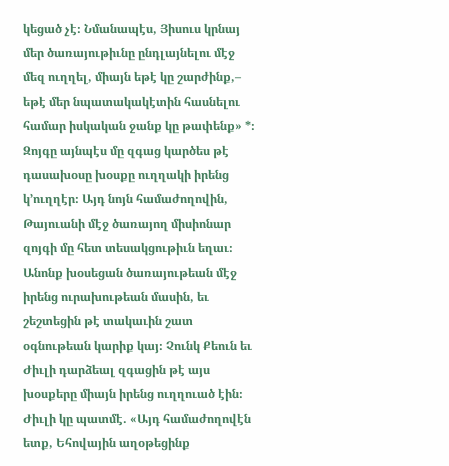կեցած չէ։ Նմանապէս, Յիսուս կրնայ մեր ծառայութիւնը ընդլայնելու մէջ մեզ ուղղել, միայն եթէ կը շարժինք,– եթէ մեր նպատակակէտին հասնելու համար իսկական ջանք կը թափենք» *։ Զոյգը այնպէս մը զգաց կարծես թէ դասախօսը խօսքը ուղղակի իրենց կ’ուղղէր։ Այդ նոյն համաժողովին, Թայուանի մէջ ծառայող միսիոնար զոյգի մը հետ տեսակցութիւն եղաւ։ Անոնք խօսեցան ծառայութեան մէջ իրենց ուրախութեան մասին, եւ շեշտեցին թէ տակաւին շատ օգնութեան կարիք կայ։ Չունկ Քեուն եւ Ժիւլի դարձեալ զգացին թէ այս խօսքերը միայն իրենց ուղղուած էին։
Ժիւլի կը պատմէ. «Այդ համաժողովէն ետք, Եհովային աղօթեցինք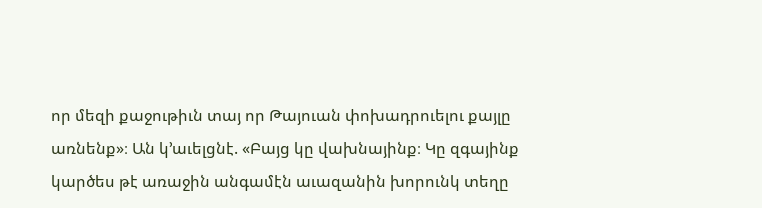որ մեզի քաջութիւն տայ որ Թայուան փոխադրուելու քայլը առնենք»։ Ան կ’աւելցնէ. «Բայց կը վախնայինք։ Կը զգայինք կարծես թէ առաջին անգամէն աւազանին խորունկ տեղը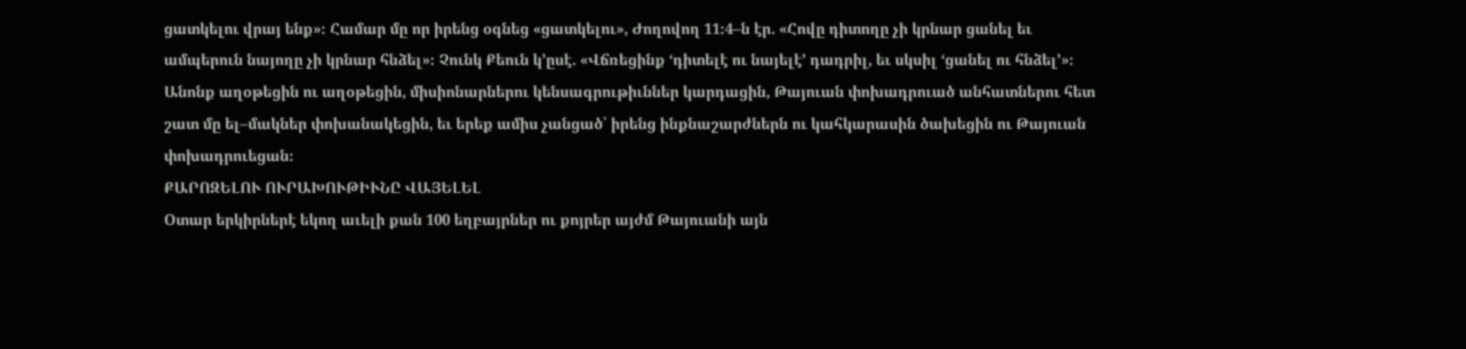ցատկելու վրայ ենք»։ Համար մը որ իրենց օգնեց «ցատկելու», Ժողովող 11։4–ն էր. «Հովը դիտողը չի կրնար ցանել եւ ամպերուն նայողը չի կրնար հնձել»։ Չունկ Քեուն կ’ըսէ. «Վճռեցինք ‘դիտելէ ու նայելէ’ դադրիլ, եւ սկսիլ ‘ցանել ու հնձել’»։ Անոնք աղօթեցին ու աղօթեցին, միսիոնարներու կենսագրութիւններ կարդացին, Թայուան փոխադրուած անհատներու հետ շատ մը ել–մակներ փոխանակեցին, եւ երեք ամիս չանցած՝ իրենց ինքնաշարժներն ու կահկարասին ծախեցին ու Թայուան փոխադրուեցան։
ՔԱՐՈԶԵԼՈՒ ՈՒՐԱԽՈՒԹԻՒՆԸ ՎԱՅԵԼԵԼ
Օտար երկիրներէ եկող աւելի քան 100 եղբայրներ ու քոյրեր այժմ Թայուանի այն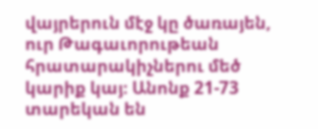վայրերուն մէջ կը ծառայեն, ուր Թագաւորութեան հրատարակիչներու մեծ կարիք կայ։ Անոնք 21-73 տարեկան են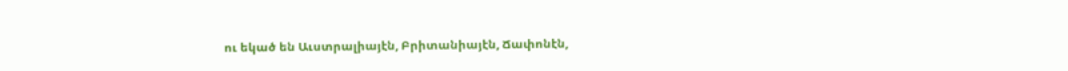ու եկած են Աւստրալիայէն, Բրիտանիայէն, Ճափոնէն,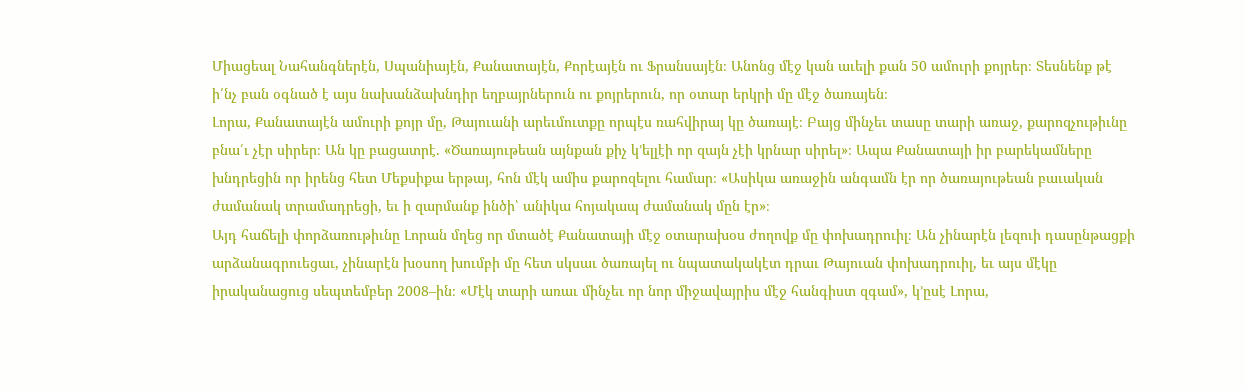Միացեալ Նահանգներէն, Սպանիայէն, Քանատայէն, Քորէայէն ու Ֆրանսայէն։ Անոնց մէջ կան աւելի քան 50 ամուրի քոյրեր։ Տեսնենք թէ ի՛նչ բան օգնած է այս նախանձախնդիր եղբայրներուն ու քոյրերուն, որ օտար երկրի մը մէջ ծառայեն։
Լորա, Քանատայէն ամուրի քոյր մը, Թայուանի արեւմուտքը որպէս ռահվիրայ կը ծառայէ։ Բայց մինչեւ տասը տարի առաջ, քարոզչութիւնը բնա՛ւ չէր սիրեր։ Ան կը բացատրէ. «Ծառայութեան այնքան քիչ կ’ելլէի որ զայն չէի կրնար սիրել»։ Ապա Քանատայի իր բարեկամները խնդրեցին որ իրենց հետ Մեքսիքա երթայ, հոն մէկ ամիս քարոզելու համար։ «Ասիկա առաջին անգամն էր որ ծառայութեան բաւական ժամանակ տրամադրեցի, եւ ի զարմանք ինծի՝ անիկա հոյակապ ժամանակ մըն էր»։
Այդ հաճելի փորձառութիւնը Լորան մղեց որ մտածէ Քանատայի մէջ օտարախօս ժողովք մը փոխադրուիլ։ Ան չինարէն լեզուի դասընթացքի արձանագրուեցաւ, չինարէն խօսող խումբի մը հետ սկսաւ ծառայել ու նպատակակէտ դրաւ Թայուան փոխադրուիլ, եւ այս մէկը իրականացուց սեպտեմբեր 2008–ին։ «Մէկ տարի առաւ մինչեւ որ նոր միջավայրիս մէջ հանգիստ զգամ», կ’ըսէ Լորա,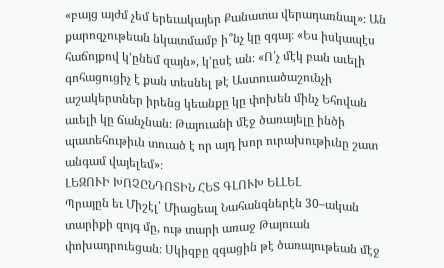«բայց այժմ չեմ երեւակայեր Քանատա վերադառնալ»։ Ան քարոզչութեան նկատմամբ ի՞նչ կը զգայ։ «Ես իսկապէս հաճոյքով կ’ընեմ զայն», կ’ըսէ ան։ «Ո՛չ մէկ բան աւելի գոհացուցիչ է քան տեսնել թէ Աստուածաշունչի աշակերտներ իրենց կեանքը կը փոխեն մինչ Եհովան աւելի կը ճանչնան։ Թայուանի մէջ ծառայելը ինծի պատեհութիւն տուած է որ այդ խոր ուրախութիւնը շատ անգամ վայելեմ»։
ԼԵԶՈՒԻ ԽՈՉԸՆԴՈՏԻՆ ՀԵՏ ԳԼՈՒԽ ԵԼԼԵԼ
Պրայըն եւ Միշէլ՝ Միացեալ Նահանգներէն 30–ական տարիքի զոյգ մը, ութ տարի առաջ Թայուան փոխադրուեցան։ Սկիզբը զգացին թէ ծառայութեան մէջ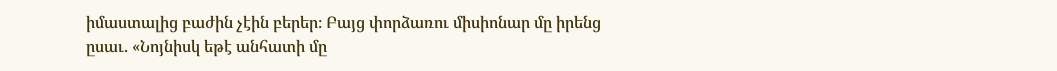իմաստալից բաժին չէին բերեր։ Բայց փորձառու միսիոնար մը իրենց ըսաւ. «Նոյնիսկ եթէ անհատի մը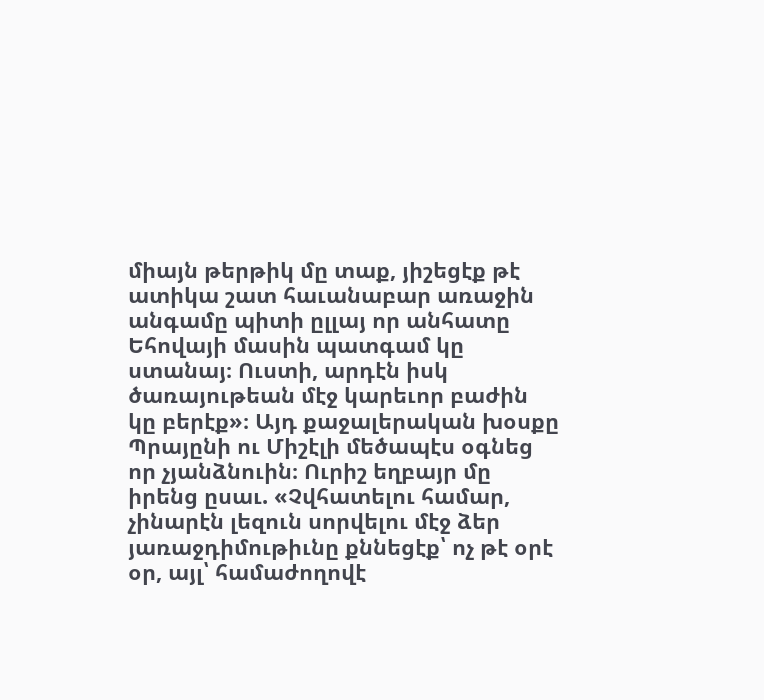միայն թերթիկ մը տաք, յիշեցէք թէ ատիկա շատ հաւանաբար առաջին անգամը պիտի ըլլայ որ անհատը Եհովայի մասին պատգամ կը ստանայ։ Ուստի, արդէն իսկ ծառայութեան մէջ կարեւոր բաժին կը բերէք»։ Այդ քաջալերական խօսքը Պրայընի ու Միշէլի մեծապէս օգնեց որ չյանձնուին։ Ուրիշ եղբայր մը իրենց ըսաւ. «Չվհատելու համար, չինարէն լեզուն սորվելու մէջ ձեր յառաջդիմութիւնը քննեցէք՝ ոչ թէ օրէ օր, այլ՝ համաժողովէ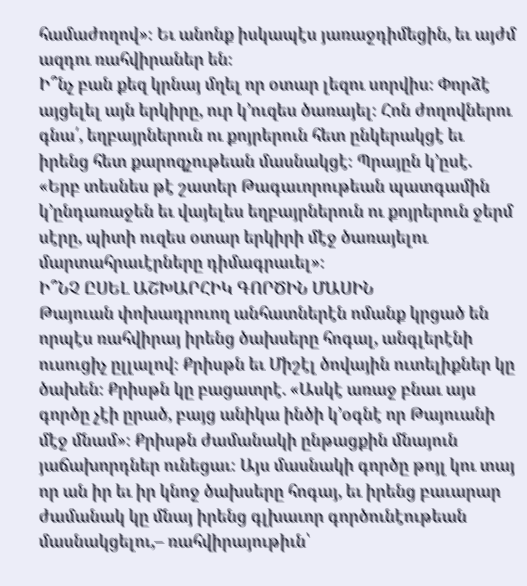համաժողով»։ Եւ անոնք իսկապէս յառաջդիմեցին, եւ այժմ ազդու ռահվիրաներ են։
Ի՞նչ բան քեզ կրնայ մղել որ օտար լեզու սորվիս։ Փորձէ այցելել այն երկիրը, ուր կ’ուզես ծառայել։ Հոն ժողովներու գնա՛, եղբայրներուն ու քոյրերուն հետ ընկերակցէ եւ իրենց հետ քարոզչութեան մասնակցէ։ Պրայըն կ’ըսէ. «Երբ տեսնես թէ շատեր Թագաւորութեան պատգամին կ’ընդառաջեն եւ վայելես եղբայրներուն ու քոյրերուն ջերմ սէրը, պիտի ուզես օտար երկիրի մէջ ծառայելու մարտահրաւէրները դիմագրաւել»։
Ի՞ՆՉ ԸՍԵԼ ԱՇԽԱՐՀԻԿ ԳՈՐԾԻՆ ՄԱՍԻՆ
Թայուան փոխադրուող անհատներէն ոմանք կրցած են որպէս ռահվիրայ իրենց ծախսերը հոգալ, անգլերէնի ուսուցիչ ըլլալով։ Քրիսթն եւ Միշէլ ծովային ուտելիքներ կը ծախեն։ Քրիսթն կը բացատրէ. «Ասկէ առաջ բնաւ այս գործը չէի ըրած, բայց անիկա ինծի կ’օգնէ որ Թայուանի մէջ մնամ»։ Քրիսթն ժամանակի ընթացքին մնայուն յաճախորդներ ունեցաւ։ Այս մասնակի գործը թոյլ կու տայ որ ան իր եւ իր կնոջ ծախսերը հոգայ, եւ իրենց բաւարար ժամանակ կը մնայ իրենց գլխաւոր գործունէութեան մասնակցելու,– ռահվիրայութիւն՝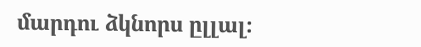մարդու ձկնորս ըլլալ։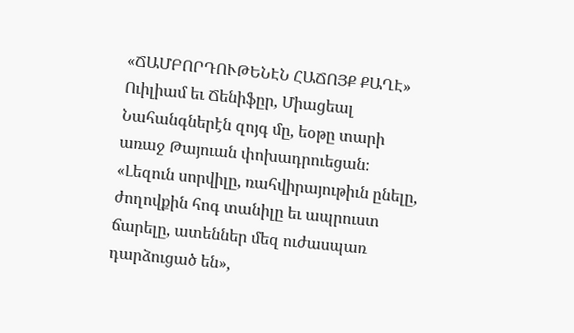«ՃԱՄԲՈՐԴՈՒԹԵՆԷՆ ՀԱՃՈՅՔ ՔԱՂԷ»
Ուիլիամ եւ Ճենիֆըր, Միացեալ Նահանգներէն զոյգ մը, եօթը տարի առաջ Թայուան փոխադրուեցան։ «Լեզուն սորվիլը, ռահվիրայութիւն ընելը, ժողովքին հոգ տանիլը եւ ապրուստ ճարելը, ատեններ մեզ ուժասպառ դարձուցած են»,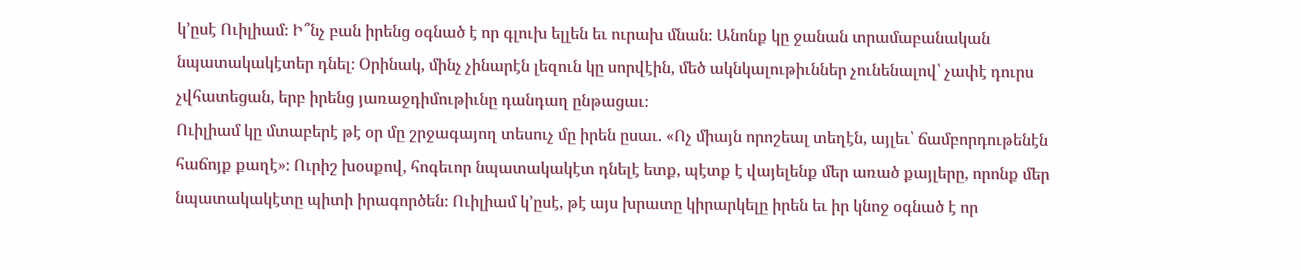կ’ըսէ Ուիլիամ։ Ի՞նչ բան իրենց օգնած է որ գլուխ ելլեն եւ ուրախ մնան։ Անոնք կը ջանան տրամաբանական նպատակակէտեր դնել։ Օրինակ, մինչ չինարէն լեզուն կը սորվէին, մեծ ակնկալութիւններ չունենալով՝ չափէ դուրս չվհատեցան, երբ իրենց յառաջդիմութիւնը դանդաղ ընթացաւ։
Ուիլիամ կը մտաբերէ թէ օր մը շրջագայող տեսուչ մը իրեն ըսաւ. «Ոչ միայն որոշեալ տեղէն, այլեւ՝ ճամբորդութենէն հաճոյք քաղէ»։ Ուրիշ խօսքով, հոգեւոր նպատակակէտ դնելէ ետք, պէտք է վայելենք մեր առած քայլերը, որոնք մեր նպատակակէտը պիտի իրագործեն։ Ուիլիամ կ’ըսէ, թէ այս խրատը կիրարկելը իրեն եւ իր կնոջ օգնած է որ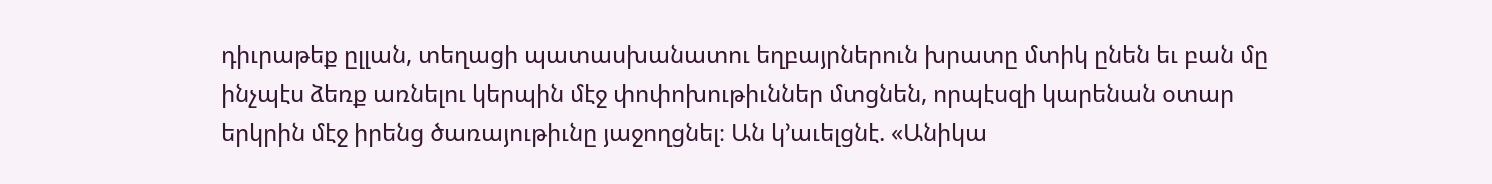դիւրաթեք ըլլան, տեղացի պատասխանատու եղբայրներուն խրատը մտիկ ընեն եւ բան մը ինչպէս ձեռք առնելու կերպին մէջ փոփոխութիւններ մտցնեն, որպէսզի կարենան օտար երկրին մէջ իրենց ծառայութիւնը յաջողցնել։ Ան կ’աւելցնէ. «Անիկա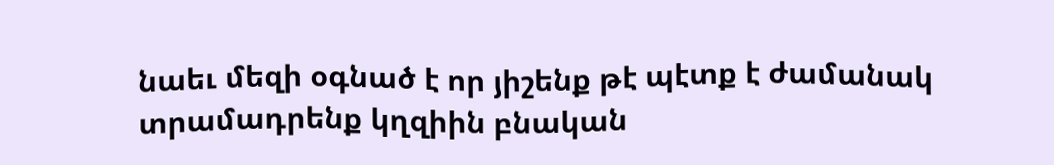նաեւ մեզի օգնած է որ յիշենք թէ պէտք է ժամանակ տրամադրենք կղզիին բնական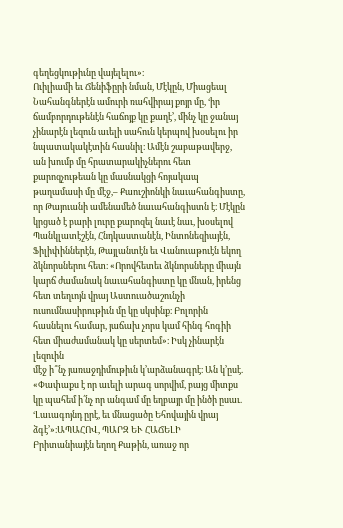գեղեցկութիւնը վայելելու»։
Ուիլիամի եւ Ճենիֆըրի նման, Մէկըն, Միացեալ Նահանգներէն ամուրի ռահվիրայ քոյր մը, ‘իր ճամբորդութենէն հաճոյք կը քաղէ’, մինչ կը ջանայ չինարէն լեզուն աւելի սահուն կերպով խօսելու իր նպատակակէտին հասնիլ։ Ամէն շաբաթավերջ, ան խումբ մը հրատարակիչներու հետ քարոզչութեան կը մասնակցի հոյակապ թաղամասի մը մէջ,– Քաուշիոնկի նաւահանգիստը, որ Թայուանի ամենամեծ նաւահանգիստն է։ Մէկըն կրցած է բարի լուրը քարոզել նաւէ նաւ, խօսելով Պանկլատէշէն, Հնդկաստանէն, Ինտոնեզիայէն, Ֆիլիփիններէն, Թայլանտէն եւ Վանուաթուէն եկող ձկնորսներու հետ։ «Որովհետեւ ձկնորսները միայն կարճ ժամանակ նաւահանգիստը կը մնան, իրենց հետ տեղւոյն վրայ Աստուածաշունչի ուսումնասիրութիւն մը կը սկսինք։ Բոլորին հասնելու համար, յաճախ չորս կամ հինգ հոգիի հետ միաժամանակ կը սերտեմ»։ Իսկ չինարէն լեզուին
մէջ ի՞նչ յառաջդիմութիւն կ’արձանագրէ։ Ան կ’ըսէ. «Փափաքս է որ աւելի արագ սորվիմ, բայց միտքս կը պահեմ ի՛նչ որ անգամ մը եղբայր մը ինծի ըսաւ. ‘Լաւագոյնդ ըրէ, եւ մնացածը Եհովային վրայ ձգէ’»։ԱՊԱՀՈՎ, ՊԱՐԶ ԵՒ ՀԱՃԵԼԻ
Բրիտանիայէն եղող Քաթին, առաջ որ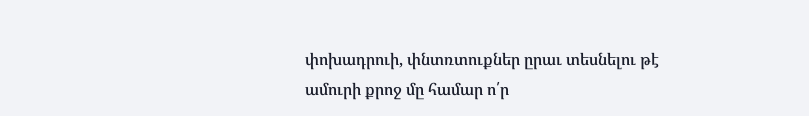փոխադրուի, փնտռտուքներ ըրաւ տեսնելու թէ ամուրի քրոջ մը համար ո՛ր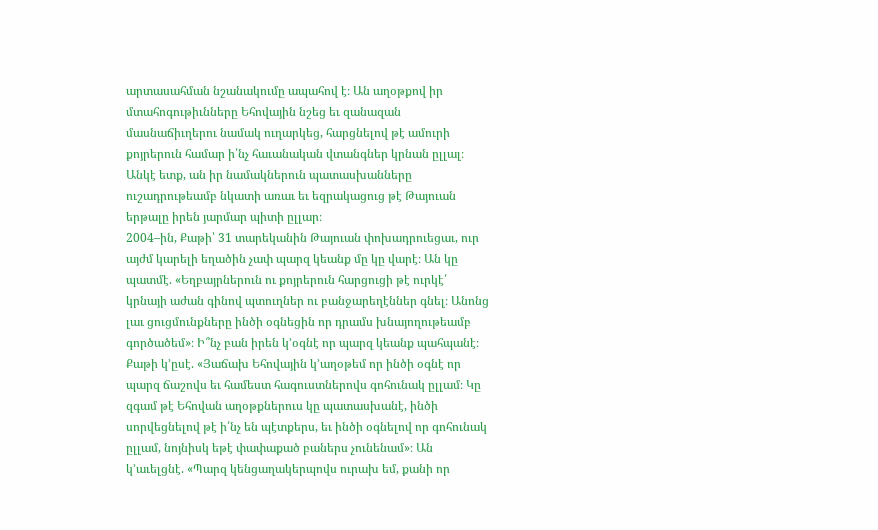արտասահման նշանակումը ապահով է։ Ան աղօթքով իր մտահոգութիւնները Եհովային նշեց եւ զանազան մասնաճիւղերու նամակ ուղարկեց, հարցնելով թէ ամուրի քոյրերուն համար ի՛նչ հաւանական վտանգներ կրնան ըլլալ։ Անկէ ետք, ան իր նամակներուն պատասխանները ուշադրութեամբ նկատի առաւ եւ եզրակացուց թէ Թայուան երթալը իրեն յարմար պիտի ըլլար։
2004–ին, Քաթի՝ 31 տարեկանին Թայուան փոխադրուեցաւ, ուր այժմ կարելի եղածին չափ պարզ կեանք մը կը վարէ։ Ան կը պատմէ. «Եղբայրներուն ու քոյրերուն հարցուցի թէ ուրկէ՛ կրնայի աժան գինով պտուղներ ու բանջարեղէններ գնել։ Անոնց լաւ ցուցմունքները ինծի օգնեցին որ դրամս խնայողութեամբ գործածեմ»։ Ի՞նչ բան իրեն կ’օգնէ որ պարզ կեանք պահպանէ։ Քաթի կ’ըսէ. «Յաճախ Եհովային կ’աղօթեմ որ ինծի օգնէ որ պարզ ճաշովս եւ համեստ հագուստներովս գոհունակ ըլլամ։ Կը զգամ թէ Եհովան աղօթքներուս կը պատասխանէ, ինծի սորվեցնելով թէ ի՛նչ են պէտքերս, եւ ինծի օգնելով որ գոհունակ ըլլամ, նոյնիսկ եթէ փափաքած բաներս չունենամ»։ Ան կ’աւելցնէ. «Պարզ կենցաղակերպովս ուրախ եմ, քանի որ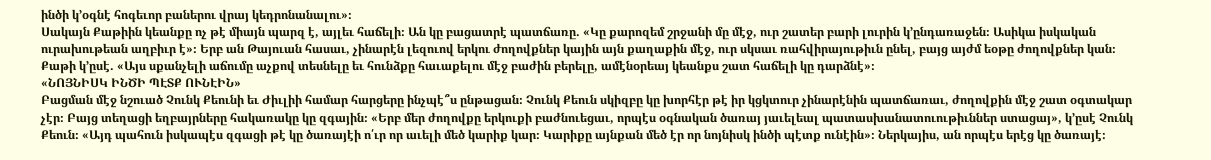ինծի կ’օգնէ հոգեւոր բաներու վրայ կեդրոնանալու»։
Սակայն Քաթիին կեանքը ոչ թէ միայն պարզ է, այլեւ հաճելի։ Ան կը բացատրէ պատճառը. «Կը քարոզեմ շրջանի մը մէջ, ուր շատեր բարի լուրին կ’ընդառաջեն։ Ասիկա իսկական ուրախութեան աղբիւր է»։ Երբ ան Թայուան հասաւ, չինարէն լեզուով երկու ժողովքներ կային այն քաղաքին մէջ, ուր սկսաւ ռահվիրայութիւն ընել, բայց այժմ եօթը ժողովքներ կան։ Քաթի կ’ըսէ. «Այս սքանչելի աճումը աչքով տեսնելը եւ հունձքը հաւաքելու մէջ բաժին բերելը, ամէնօրեայ կեանքս շատ հաճելի կը դարձնէ»։
«ՆՈՅՆԻՍԿ ԻՆԾԻ ՊԷՏՔ ՈՒՆԷԻՆ»
Բացման մէջ նշուած Չունկ Քեունի եւ Ժիւլիի համար հարցերը ինչպէ՞ս ընթացան։ Չունկ Քեուն սկիզբը կը խորհէր թէ իր կցկտուր չինարէնին պատճառաւ, ժողովքին մէջ շատ օգտակար չէր։ Բայց տեղացի եղբայրները հակառակը կը զգային։ «Երբ մեր ժողովքը երկուքի բաժնուեցաւ, որպէս օգնական ծառայ յաւելեալ պատասխանատուութիւններ ստացայ», կ’ըսէ Չունկ Քեուն։ «Այդ պահուն իսկապէս զգացի թէ կը ծառայէի ո՛ւր որ աւելի մեծ կարիք կար։ Կարիքը այնքան մեծ էր որ նոյնիսկ ինծի պէտք ունէին»։ Ներկայիս, ան որպէս երէց կը ծառայէ։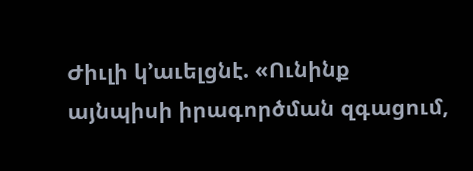Ժիւլի կ’աւելցնէ. «Ունինք այնպիսի իրագործման զգացում,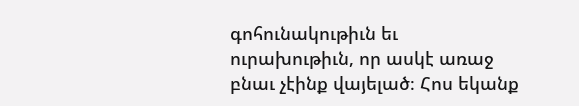գոհունակութիւն եւ ուրախութիւն, որ ասկէ առաջ բնաւ չէինք վայելած։ Հոս եկանք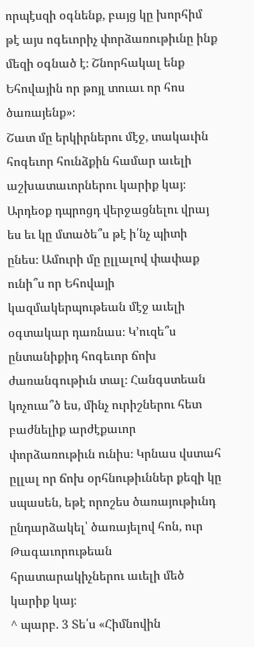որպէսզի օգնենք, բայց կը խորհիմ թէ այս ոգեւորիչ փորձառութիւնը ինք մեզի օգնած է։ Շնորհակալ ենք Եհովային որ թոյլ տուաւ որ հոս ծառայենք»։
Շատ մը երկիրներու մէջ, տակաւին հոգեւոր հունձքին համար աւելի աշխատաւորներու կարիք կայ։ Արդեօք դպրոցդ վերջացնելու վրայ ես եւ կը մտածե՞ս թէ ի՛նչ պիտի ընես։ Ամուրի մը ըլլալով փափաք ունի՞ս որ Եհովայի կազմակերպութեան մէջ աւելի օգտակար դառնաս։ Կ’ուզե՞ս ընտանիքիդ հոգեւոր ճոխ ժառանգութիւն տալ։ Հանգստեան կոչուա՞ծ ես, մինչ ուրիշներու հետ բաժնելիք արժէքաւոր փորձառութիւն ունիս։ Կրնաս վստահ ըլլալ որ ճոխ օրհնութիւններ քեզի կը սպասեն, եթէ որոշես ծառայութիւնդ ընդարձակել՝ ծառայելով հոն, ուր Թագաւորութեան հրատարակիչներու աւելի մեծ կարիք կայ։
^ պարբ. 3 Տե՛ս «Հիմնովին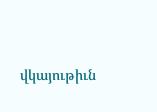վկայութիւն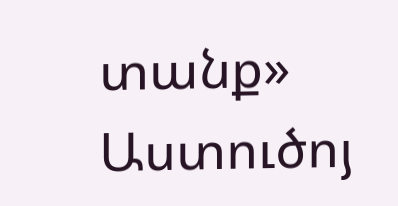տանք» Աստուծոյ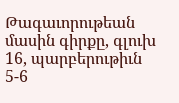Թագաւորութեան մասին գիրքը, գլուխ 16, պարբերութիւն 5-6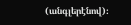(անգլերէնով)։